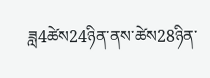ཟླ4ཚེས24ཉིན་ནས་ཚེས28ཉིན་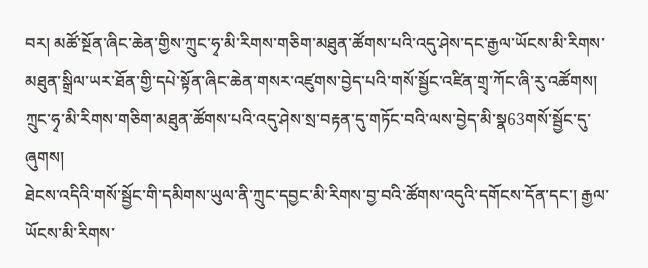བར། མཚོ་སྔོན་ཞིང་ཆེན་གྱིས་ཀྲུང་ཧྭ་མི་རིགས་གཅིག་མཐུན་ཚོགས་པའི་འདུ་ཤེས་དང་རྒྱལ་ཡོངས་མི་རིགས་མཐུན་སྒྲིལ་ཡར་ཐོན་གྱི་དཔེ་སྟོན་ཞིང་ཆེན་གསར་འཛུགས་བྱེད་པའི་གསོ་སྦྱོང་འཛིན་གྲྭ་ཀོང་ཞི་རུ་འཚོགས། ཀྲུང་ཧྭ་མི་རིགས་གཅིག་མཐུན་ཚོགས་པའི་འདུ་ཤེས་སྲ་བརྟན་དུ་གཏོང་བའི་ལས་བྱེད་མི་སྣ63གསོ་སྦྱོང་དུ་ཞུགས།
ཐེངས་འདིའི་གསོ་སྦྱོང་གི་དམིགས་ཡུལ་ནི་ཀྲུང་དབྱང་མི་རིགས་བྱ་བའི་ཚོགས་འདུའི་དགོངས་དོན་དང་། རྒྱལ་ཡོངས་མི་རིགས་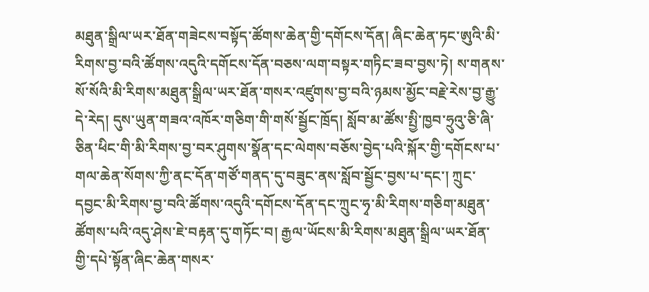མཐུན་སྒྲིལ་ཡར་ཐོན་གཟེངས་བསྟོད་ཚོགས་ཆེན་གྱི་དགོངས་དོན། ཞིང་ཆེན་ཏང་ཨུའི་མི་རིགས་བྱ་བའི་ཚོགས་འདུའི་དགོངས་དོན་བཅས་ལག་བསྟར་གཏིང་ཟབ་བྱས་ཏེ། ས་གནས་སོ་སོའི་མི་རིགས་མཐུན་སྒྲིལ་ཡར་ཐོན་གསར་འཛུགས་བྱ་བའི་ཉམས་མྱོང་བརྗེ་རེས་བྱ་རྒྱུ་དེ་རེད། དུས་ཡུན་གཟའ་འཁོར་གཅིག་གི་གསོ་སྦྱོང་ཁྲོད། སློབ་མ་ཚོས་སྤྱི་ཁྱབ་ཧྲུའུ་ཅི་ཞི་ཅིན་ཕིང་གི་མི་རིགས་བྱ་བར་ཤུགས་སྣོན་དང་ལེགས་བཅོས་བྱེད་པའི་སྐོར་གྱི་དགོངས་པ་གལ་ཆེན་སོགས་ཀྱི་ནང་དོན་གཙོ་གནད་དུ་བཟུང་ནས་སློབ་སྦྱོང་བྱས་པ་དང་། ཀྲུང་དབྱང་མི་རིགས་བྱ་བའི་ཚོགས་འདུའི་དགོངས་དོན་དང་ཀྲུང་ཧྭ་མི་རིགས་གཅིག་མཐུན་ཚོགས་པའི་འདུ་ཤེས་ཇེ་བརྟན་དུ་གཏོང་བ། རྒྱལ་ཡོངས་མི་རིགས་མཐུན་སྒྲིལ་ཡར་ཐོན་གྱི་དཔེ་སྟོན་ཞིང་ཆེན་གསར་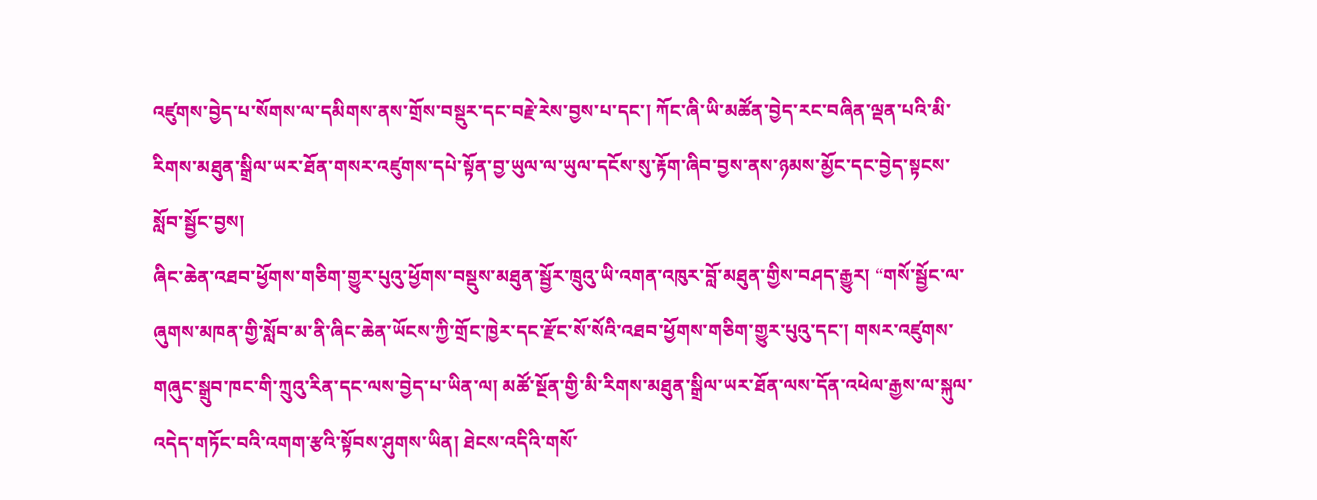འཛུགས་བྱེད་པ་སོགས་ལ་དམིགས་ནས་གྲོས་བསྡུར་དང་བརྗེ་རེས་བྱས་པ་དང་། ཀོང་ཞི་ཡི་མཚོན་བྱེད་རང་བཞིན་ལྡན་པའི་མི་རིགས་མཐུན་སྒྲིལ་ཡར་ཐོན་གསར་འཛུགས་དཔེ་སྟོན་བྱ་ཡུལ་ལ་ཡུལ་དངོས་སུ་རྟོག་ཞིབ་བྱས་ནས་ཉམས་མྱོང་དང་བྱེད་སྟངས་སློབ་སྦྱོང་བྱས།
ཞིང་ཆེན་འཐབ་ཕྱོགས་གཅིག་གྱུར་པུའུ་ཕྱོགས་བསྡུས་མཐུན་སྦྱོར་ཁྲུའུ་ཡི་འགན་འཁུར་བློ་མཐུན་གྱིས་བཤད་རྒྱུར། “གསོ་སྦྱོང་ལ་ཞུགས་མཁན་གྱི་སློབ་མ་ནི་ཞིང་ཆེན་ཡོངས་ཀྱི་གྲོང་ཁྱེར་དང་རྫོང་སོ་སོའི་འཐབ་ཕྱོགས་གཅིག་གྱུར་པུའུ་དང་། གསར་འཛུགས་གཞུང་སྒྲུབ་ཁང་གི་ཀྲུའུ་རིན་དང་ལས་བྱེད་པ་ཡིན་ལ། མཚོ་སྔོན་གྱི་མི་རིགས་མཐུན་སྒྲིལ་ཡར་ཐོན་ལས་དོན་འཕེལ་རྒྱས་ལ་སྐུལ་འདེད་གཏོང་བའི་འགག་རྩའི་སྟོབས་ཤུགས་ཡིན། ཐེངས་འདིའི་གསོ་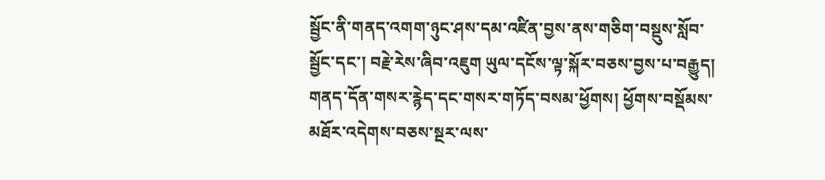སྦྱོང་ནི་གནད་འགག་ཉུང་ཤས་དམ་འཛིན་བྱས་ནས་གཅིག་བསྡུས་སློབ་སྦྱོང་དང་། བརྗེ་རེས་ཞིབ་འཇུག ཡུལ་དངོས་ལྟ་སྐོར་བཅས་བྱས་པ་བརྒྱུད། གནད་དོན་གསར་རྙེད་དང་གསར་གཏོད་བསམ་ཕྱོགས། ཕྱོགས་བསྡོམས་མཐོར་འདེགས་བཅས་སྔར་ལས་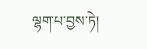ལྷག་པ་བྱས་ཏེ།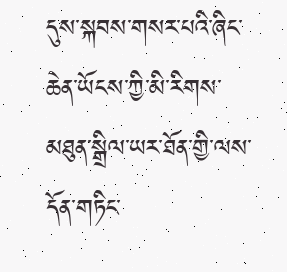དུས་སྐབས་གསར་པའི་ཞིང་ཆེན་ཡོངས་ཀྱི་མི་རིགས་མཐུན་སྒྲིལ་ཡར་ཐོན་གྱི་ལས་དོན་གཏིང་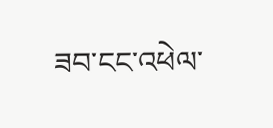ཟབ་ངང་འཕེལ་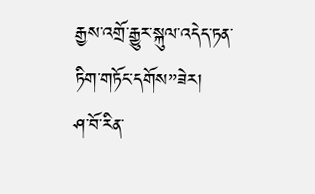རྒྱས་འགྲོ་རྒྱུར་སྐུལ་འདེད་ཏན་ཏིག་གཏོང་དགོས”ཟེར།
ཤ་བོ་རིན་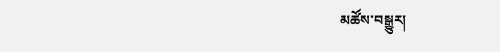མཚོས་བསྒྱུར།